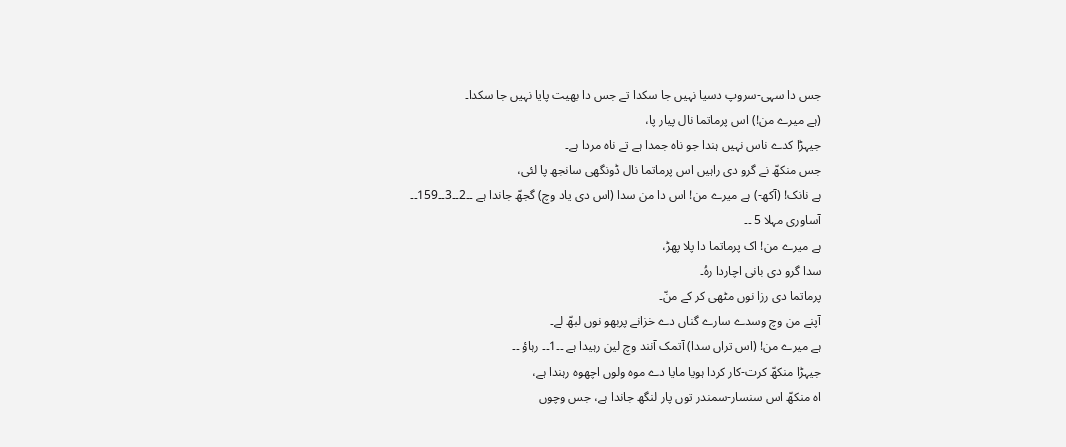جس دا سہی-سروپ دسیا نہیں جا سکدا تے جس دا بھیت پایا نہیں جا سکدا۔
(ہے میرے من!) اس پرماتما نال پیار پا،
جیہڑا کدے ناس نہیں ہندا جو ناہ جمدا ہے تے ناہ مردا ہے۔
جس منکھّ نے گرو دی راہیں اس پرماتما نال ڈونگھی سانجھ پا لئی،
ہے نانک! (آکھ-) ہے میرے من! اس دا من سدا (اس دی یاد وچ) گجھّ جاندا ہے ۔۔2۔۔3۔۔159۔۔
آساوری مہلا 5 ۔۔
ہے میرے من! اک پرماتما دا پلا پھڑ،
سدا گرو دی بانی اچاردا رہُ۔
پرماتما دی رزا نوں مٹھی کر کے منّ۔
آپنے من وچ وسدے سارے گناں دے خزانے پربھو نوں لبھّ لے۔
ہے میرے من! (اس تراں سدا) آتمک آنند وچ لین رہیدا ہے ۔۔1۔۔ رہاؤ ۔۔
جیہڑا منکھّ کرت-کار کردا ہویا مایا دے موہ ولوں اچھوہ رہندا ہے،
اہ منکھّ اس سنسار-سمندر توں پار لنگھ جاندا ہے، جس وچوں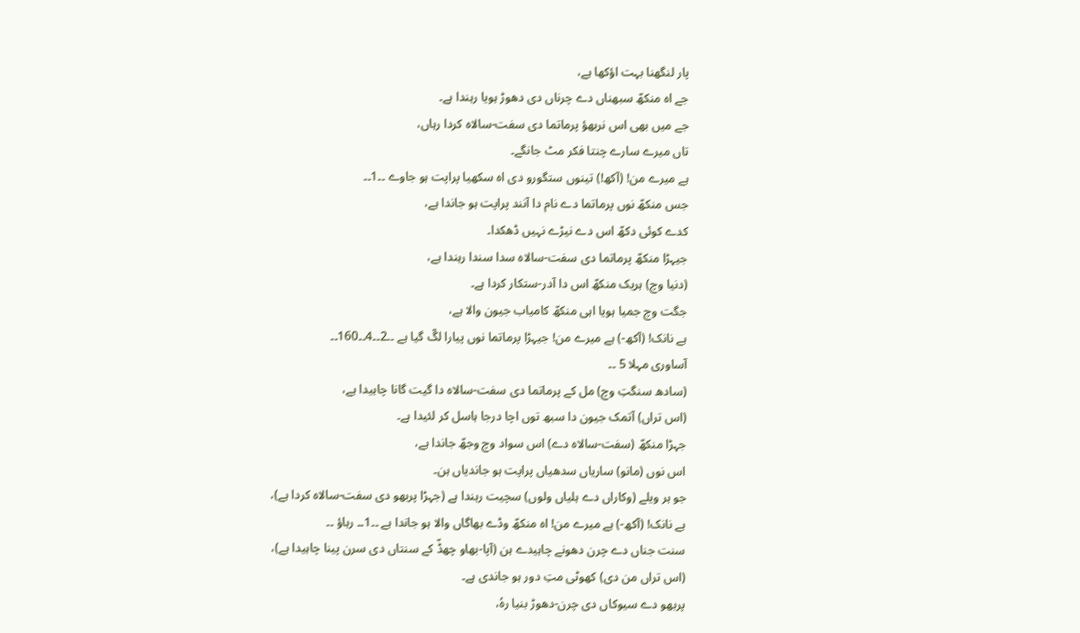پار لنگھنا بہت اؤکھا ہے،
جے اہ منکھّ سبھناں دے چرناں دی دھوڑ ہویا رہندا ہے۔
جے میں بھی اس نربھؤ پرماتما دی سفت-سالاہ کردا رہاں،
تاں میرے سارے چنتا فکر مٹ جانگے۔
ہے میرے من! (آکھ!) تینوں ستگورو دی اہ سکھیا پراپت ہو جاوے ۔۔1۔۔
جس منکھّ نوں پرماتما دے نام دا آنند پراپت ہو جاندا ہے،
کدے کوئی دکھّ اس دے نیڑے نہیں ڈھکدا۔
جیہڑا منکھّ پرماتما دی سفت-سالاہ سدا سندا رہندا ہے،
(دنیا وچ) ہریک منکھّ اس دا آدر-ستکار کردا ہے۔
جگت وچ جمیا ہویا اہی منکھّ کامیاب جیون والا ہے،
ہے نانک! (آکھ-) ہے میرے من! جیہڑا پرماتما نوں پیارا لگّ گیا ہے ۔۔2۔۔4۔۔160۔۔
آساوری مہلا 5 ۔۔
(سادھ سنگتِ وچ) مل کے پرماتما دی سفت-سالاہ دا گیت گانا چاہیدا ہے،
(اس تراں) آتمک جیون دا سبھ توں اچا درجا ہاسل کر لئیدا ہے۔
جہڑا منکھّ (سفت-سالاہ دے) اس سواد وچ وجھّ جاندا ہے،
اس نوں (مانو) ساریاں سدھیاں پراپت ہو جاندیاں ہن۔
جو ہر ویلے (وکاراں دے ہلیاں ولوں) سچیت رہندا ہے (جہڑا پربھو دی سفت-سالاہ کردا ہے)،
ہے نانک! (آکھ-) ہے میرے من! اہ منکھّ وڈے بھاگاں والا ہو جاندا ہے ۔۔1۔۔ رہاؤ ۔۔
سنت جناں دے چرن دھونے چاہیدے ہن (آپا-بھاو چھڈّ کے سنتاں دی سرن پینا چاہیدا ہے)،
(اس تراں من دی) کھوٹی متِ دور ہو جاندی ہے۔
پربھو دے سیوکاں دی چرن-دھوڑ بنیا رہُ،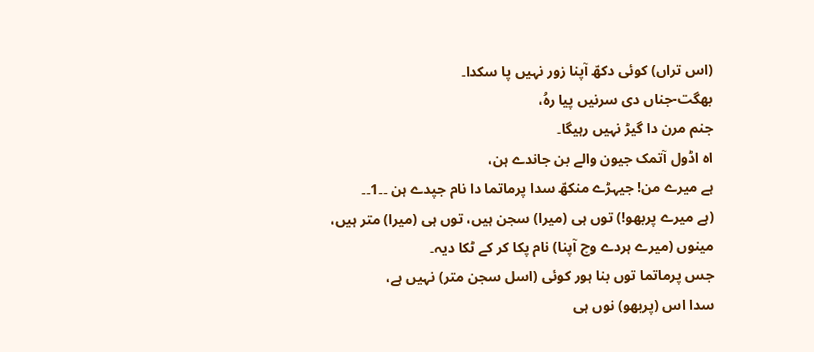(اس تراں) کوئی دکھّ آپنا زور نہیں پا سکدا۔
بھگت-جناں دی سرنیں پیا رہُ،
جنم مرن دا گیڑ نہیں رہیگا۔
اہ اڈول آتمک جیون والے بن جاندے ہن،
ہے میرے من! جیہڑے منکھّ سدا پرماتما دا نام جپدے ہن ۔۔1۔۔
(ہے میرے پربھو!) توں ہی (میرا) سجن ہیں، توں ہی (میرا) متر ہیں،
مینوں (میرے ہردے وچ آپنا) نام پکا کر کے ٹکا دیہ۔
جس پرماتما توں بنا ہور کوئی (اسل سجن متر) نہیں ہے،
سدا اس (پربھو) نوں ہی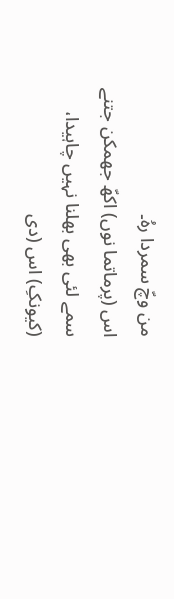من وچّ سمردا رہُ۔
اس (پرماتما نوں) اکھّ جھمکن جتنے سمے لئی بھی بھلنا نہیں چاہیدا،
(کیونکِ) اس (دی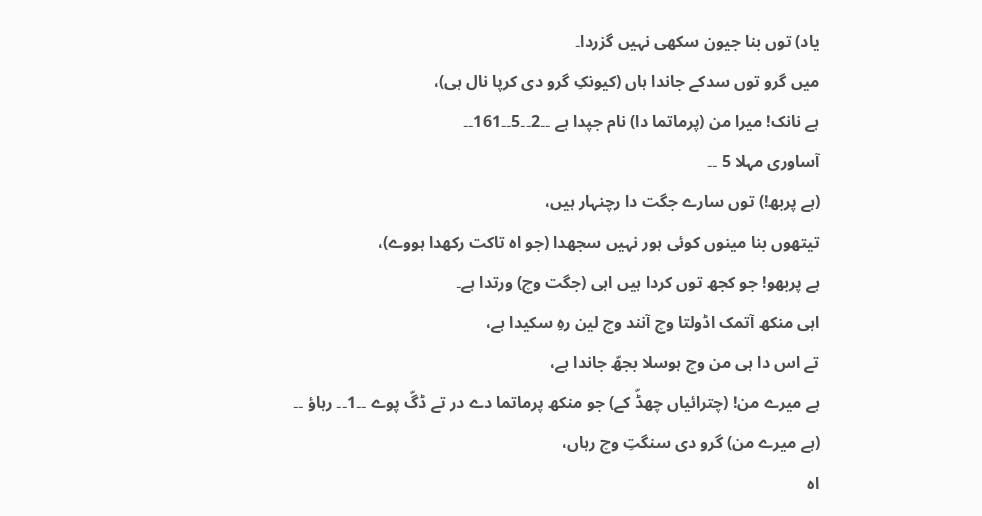یاد) توں بنا جیون سکھی نہیں گزردا۔
میں گرو توں سدکے جاندا ہاں (کیونکِ گرو دی کرپا نال ہی)،
ہے نانک! میرا من (پرماتما دا) نام جپدا ہے ۔۔2۔۔5۔۔161۔۔
آساوری مہلا 5 ۔۔
(ہے پربھ!) توں سارے جگت دا رچنہار ہیں،
تیتھوں بنا مینوں کوئی ہور نہیں سجھدا (جو اہ تاکت رکھدا ہووے)،
ہے پربھو! جو کجھ توں کردا ہیں اہی (جگت وچ) ورتدا ہے۔
اہی منکھ آتمک اڈولتا وچ آنند وچ لین رہِ سکیدا ہے،
تے اس دا ہی من وچ ہوسلا بجھّ جاندا ہے،
ہے میرے من! (چترائیاں چھڈّ کے) جو منکھ پرماتما دے در تے ڈگّ پوے ۔۔1۔۔ رہاؤ ۔۔
(ہے میرے من) گرو دی سنگتِ وچ رہاں،
اہ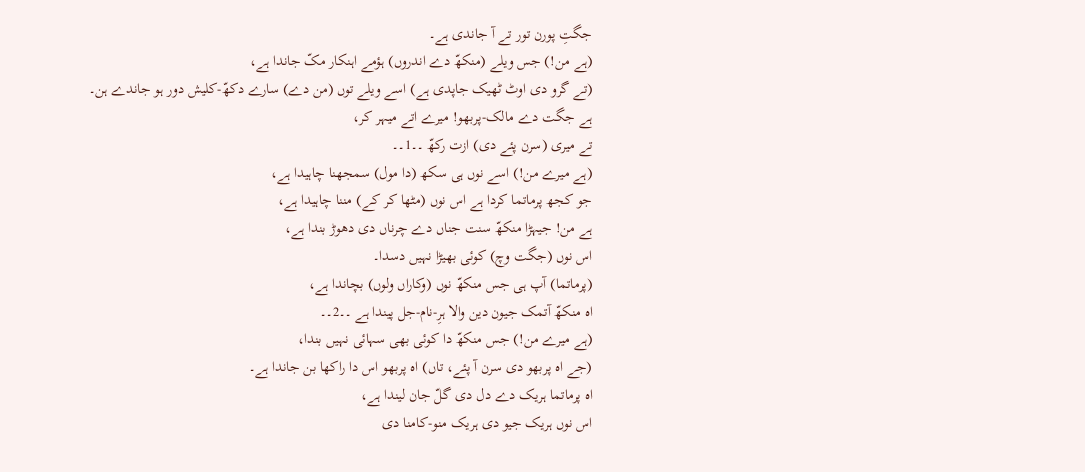جگتِ پورن تور تے آ جاندی ہے۔
(ہے من!) جس ویلے (منکھّ دے اندروں) ہؤمے اہنکار مکّ جاندا ہے،
(تے گرو دی اوٹ ٹھیک جاپدی ہے) اسے ویلے توں (من دے) سارے دکھّ-کلیش دور ہو جاندے ہن۔
ہے جگت دے مالک-پربھو! میرے اتے میہر کر،
تے میری (سرن پئے دی) ازت رکھّ ۔۔1۔۔
(ہے میرے من!) اسے نوں ہی سکھ (دا مول) سمجھنا چاہیدا ہے،
جو کجھ پرماتما کردا ہے اس نوں (مٹھا کر کے) مننا چاہیدا ہے،
ہے من! جیہڑا منکھّ سنت جناں دے چرناں دی دھوڑ بندا ہے،
اس نوں (جگت وچ) کوئی بھیڑا نہیں دسدا۔
(پرماتما) آپ ہی جس منکھّ نوں (وکاراں ولوں) بچاندا ہے،
اہ منکھّ آتمک جیون دین والا ہرِ-نام-جل پیندا ہے ۔۔2۔۔
(ہے میرے من!) جس منکھّ دا کوئی بھی سہائی نہیں بندا،
(جے اہ پربھو دی سرن آ پئے، تاں) اہ پربھو اس دا راکھا بن جاندا ہے۔
اہ پرماتما ہریک دے دل دی گلّ جان لیندا ہے،
اس نوں ہریک جیو دی ہریک منو-کامنا دی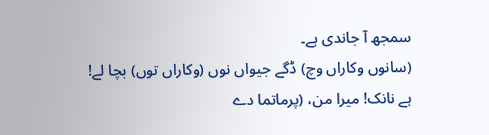سمجھ آ جاندی ہے۔
(سانوں وکاراں وچ) ڈگے جیواں نوں (وکاراں توں) بچا لے!
ہے نانک! میرا من، (پرماتما دے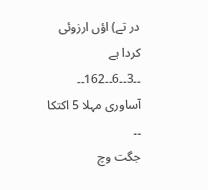در تے) اؤں ارزوئی کردا ہے ۔۔3۔۔6۔۔162۔۔
آساوری مہلا 5 اکتکا ۔۔
جگت وچ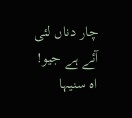چار دناں لئی آئے ہے جیو!
اہ سنیہا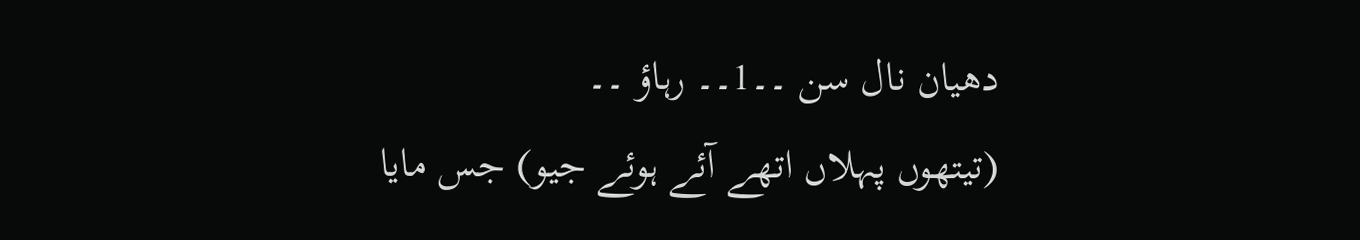دھیان نال سن ۔۔1۔۔ رہاؤ ۔۔
(تیتھوں پہلاں اتھے آئے ہوئے جیو) جس مایا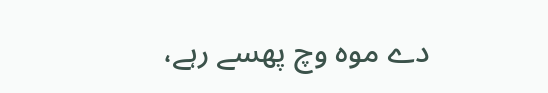دے موہ وچ پھسے رہے،